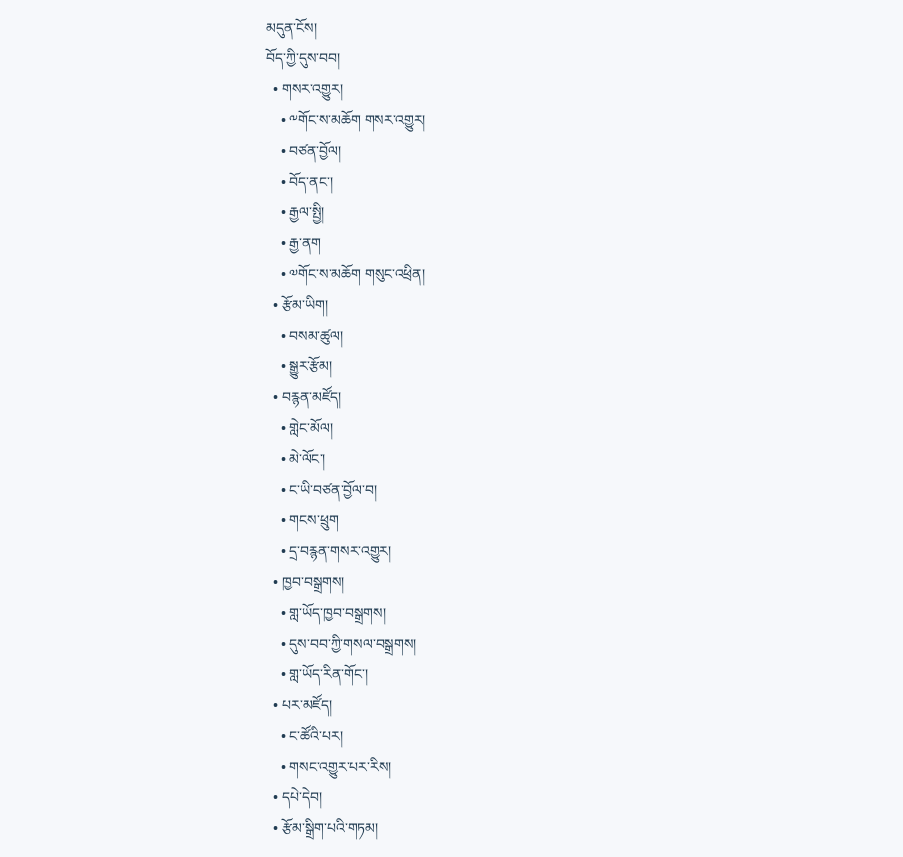མདུན་ངོས།
བོད་ཀྱི་དུས་བབ།
  • གསར་འགྱུར།
    • ༸གོང་ས་མཆོག གསར་འགྱུར།
    • བཙན་བྱོལ།
    • བོད་ནང་།
    • རྒྱལ་སྤྱི།
    • རྒྱ་ནག
    • ༧གོང་ས་མཆོག གསུང་འཕྲིན།
  • རྩོམ་ཡིག།
    • བསམ་ཚུལ།
    • སྒྱུར་རྩོམ།
  • བརྙན་མཛོད།
    • གླེང་མོལ།
    • མེ་ལོང་།
    • ང་ཡི་བཙན་བྱོལ་བ།
    • གངས་ཕྲུག
    • དྲ་བརྙན་གསར་འགྱུར།
  • ཁྱབ་བསྒྲགས།
    • གླ་ཡོད་ཁྱབ་བསྒྲགས།
    • དུས་བབ་ཀྱི་གསལ་བསྒྲགས།
    • གླ་ཡོད་རིན་གོང་།
  • པར་མཛོད།
    • ང་ཚོའི་པར།
    • གསང་འགྱུར་པར་རིས།
  • དཔེ་དེབ།
  • རྩོམ་སྒྲིག་པའི་གཏམ།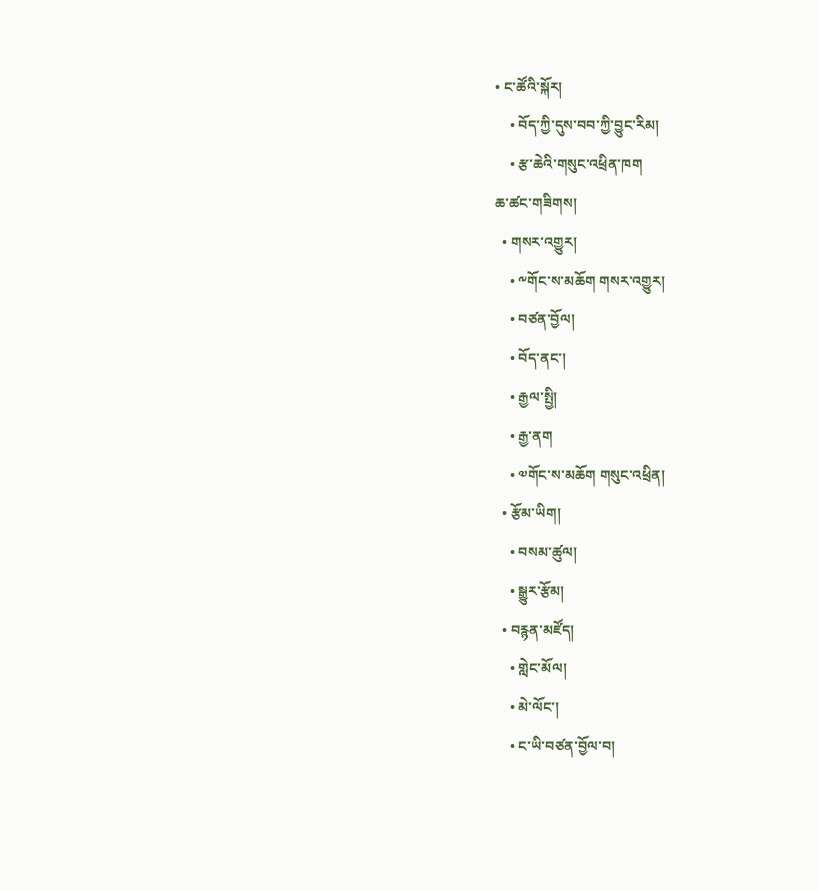• ང་ཚོའི་སྐོར།
    • བོད་ཀྱི་དུས་བབ་ཀྱི་བྱུང་རིམ།
    • རྩ་ཆེའི་གསུང་འཕྲིན་ཁག
ཆ་ཚང་གཟིགས།
  • གསར་འགྱུར།
    • ༸གོང་ས་མཆོག གསར་འགྱུར།
    • བཙན་བྱོལ།
    • བོད་ནང་།
    • རྒྱལ་སྤྱི།
    • རྒྱ་ནག
    • ༧གོང་ས་མཆོག གསུང་འཕྲིན།
  • རྩོམ་ཡིག།
    • བསམ་ཚུལ།
    • སྒྱུར་རྩོམ།
  • བརྙན་མཛོད།
    • གླེང་མོལ།
    • མེ་ལོང་།
    • ང་ཡི་བཙན་བྱོལ་བ།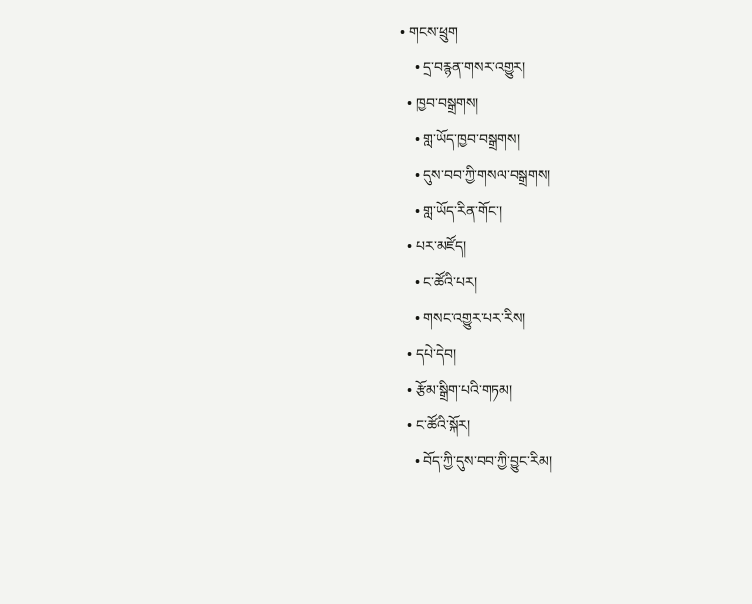• གངས་ཕྲུག
    • དྲ་བརྙན་གསར་འགྱུར།
  • ཁྱབ་བསྒྲགས།
    • གླ་ཡོད་ཁྱབ་བསྒྲགས།
    • དུས་བབ་ཀྱི་གསལ་བསྒྲགས།
    • གླ་ཡོད་རིན་གོང་།
  • པར་མཛོད།
    • ང་ཚོའི་པར།
    • གསང་འགྱུར་པར་རིས།
  • དཔེ་དེབ།
  • རྩོམ་སྒྲིག་པའི་གཏམ།
  • ང་ཚོའི་སྐོར།
    • བོད་ཀྱི་དུས་བབ་ཀྱི་བྱུང་རིམ།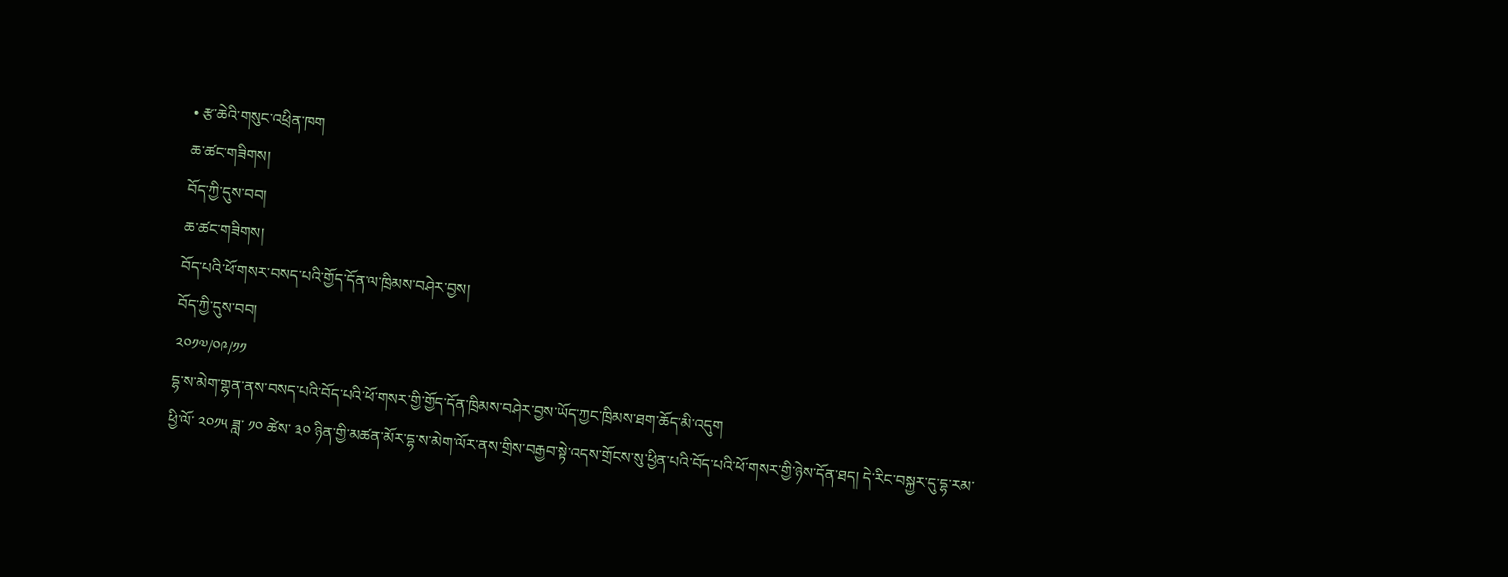• རྩ་ཆེའི་གསུང་འཕྲིན་ཁག
ཆ་ཚང་གཟིགས།
བོད་ཀྱི་དུས་བབ།
ཆ་ཚང་གཟིགས།
བོད་པའི་ཕོ་གསར་བསད་པའི་གྱོད་དོན་ལ་ཁྲིམས་བཤེར་བྱས།
བོད་ཀྱི་དུས་བབ།
༢༠༡༧/༠༩/༡༡
དྷ་ས་མེག་གྷན་ནས་བསད་པའི་བོད་པའི་ཕོ་གསར་གྱི་གྱོད་དོན་ཁྲིམས་བཤེར་བྱས་ཡོད་ཀྱང་ཁྲིམས་ཐག་ཆོད་མི་འདུག
ཕྱི་ལོ་ ༢༠༡༥ ཟླ་ ༡༠ ཚེས་ ༣༠ ཉིན་གྱི་མཚན་མོར་དྷ་ས་མེག་ལོར་ནས་གྲིས་བརྒྱབ་སྟེ་འདས་གྲོངས་སུ་ཕྱིན་པའི་བོད་པའི་ཕོ་གསར་གྱི་ཉེས་དོན་ཐད། དེ་རིང་བསྐྱར་དུ་དྷ་རམ་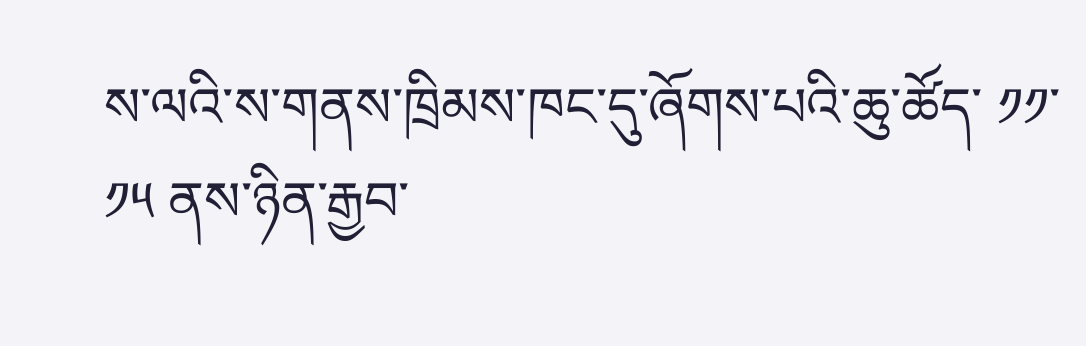ས་ལའི་ས་གནས་ཁྲིམས་ཁང་དུ་ཞོགས་པའི་ཆུ་ཚོད་ ༡༡་༡༥ ནས་ཉིན་རྒྱབ་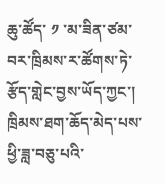ཆུ་ཚོད་ ༡ ་མ་ཟིན་ཙམ་བར་ཁྲིམས་ར་ཚོགས་ཏེ་རྩོད་གླེང་བྱས་ཡོད་ཀྱང་། ཁྲིམས་ཐག་ཆོད་མེད་པས་ཕྱི་ཟླ་བཅུ་པའི་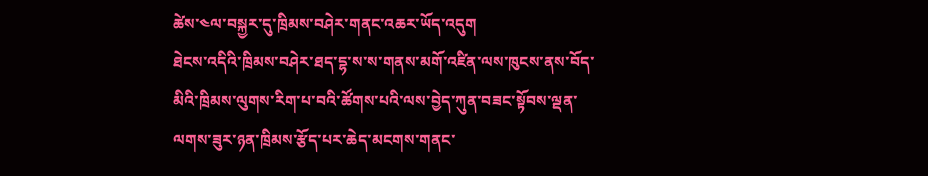ཚེས་༤ལ་བསྐྱར་དུ་ཁྲིམས་བཤེར་གནང་འཆར་ཡོད་འདུག
ཐེངས་འདིའི་ཁྲིམས་བཤེར་ཐད་དྷ་ས་ས་གནས་མགོ་འཛིན་ལས་ཁུངས་ནས་བོད་མིའི་ཁྲིམས་ལུགས་རིག་པ་བའི་ཚོགས་པའི་ལས་བྱེད་ཀུན་བཟང་སྟོབས་ལྡན་ལགས་ཟུར་ཉན་ཁྲིམས་རྩོད་པར་ཆེད་མངགས་གནང་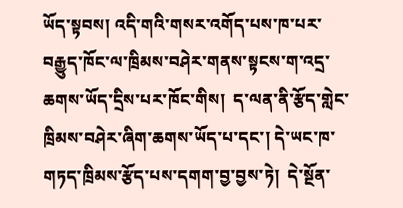ཡོད་སྟབས། འདི་གའི་གསར་འགོད་པས་ཁ་པར་བརྒྱུད་ཁོང་ལ་ཁྲིམས་བཤེར་གནས་སྟངས་ག་འདྲ་ཆགས་ཡོད་དྲིས་པར་ཁོང་གིས།  ད་ལན་ནི་རྩོད་གླེང་ཁྲིམས་བཤེར་ཞིག་ཆགས་ཡོད་པ་དང་། དེ་ཡང་ཁ་གཏད་ཁྲིམས་རྩོད་པས་དགག་བྱ་བྱས་ཏེ།  དེ་སྔོན་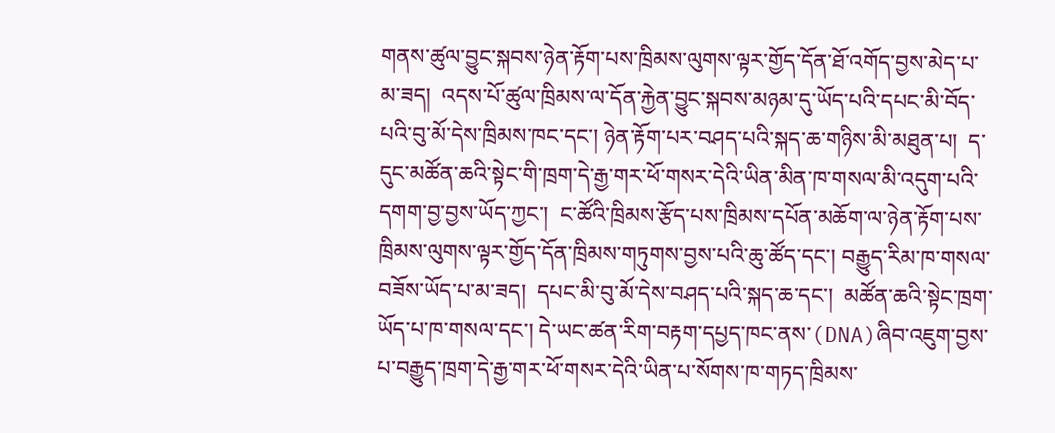གནས་ཚུལ་བྱུང་སྐབས་ཉེན་རྟོག་པས་ཁྲིམས་ལུགས་ལྟར་གྱོད་དོན་ཐོ་འགོད་བྱས་མེད་པ་མ་ཟད།  འདས་པོ་ཚུལ་ཁྲིམས་ལ་དོན་རྐྱེན་བྱུང་སྐབས་མཉམ་དུ་ཡོད་པའི་དཔང་མི་བོད་པའི་བུ་མོ་དེས་ཁྲིམས་ཁང་དང་། ཉེན་རྟོག་པར་བཤད་པའི་སྐད་ཆ་གཉིས་མི་མཐུན་པ།  ད་དུང་མཚོན་ཆའི་སྟེང་གི་ཁྲག་དེ་རྒྱ་གར་ཕོ་གསར་དེའི་ཡིན་མིན་ཁ་གསལ་མི་འདུག་པའི་དགག་བྱ་བྱས་ཡོད་ཀྱང་།  ང་ཚོའི་ཁྲིམས་རྩོད་པས་ཁྲིམས་དཔོན་མཆོག་ལ་ཉེན་རྟོག་པས་ཁྲིམས་ལུགས་ལྟར་གྱོད་དོན་ཁྲིམས་གཏུགས་བྱས་པའི་ཆུ་ཚོད་དང་། བརྒྱུད་རིམ་ཁ་གསལ་བཟོས་ཡོད་པ་མ་ཟད།  དཔང་མི་བུ་མོ་དེས་བཤད་པའི་སྐད་ཆ་དང་།  མཚོན་ཆའི་སྟེང་ཁྲག་ཡོད་པ་ཁ་གསལ་དང་། དེ་ཡང་ཚན་རིག་བརྟག་དཔྱད་ཁང་ནས་(DNA)ཞིབ་འཇུག་བྱས་པ་བརྒྱུད་ཁྲག་དེ་རྒྱ་གར་ཕོ་གསར་དེའི་ཡིན་པ་སོགས་ཁ་གཏད་ཁྲིམས་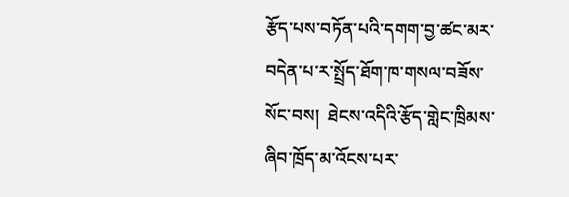རྩོད་པས་བཏོན་པའི་དགག་བྱ་ཚང་མར་བདེན་པ་ར་སྤྲོད་ཐོག་ཁ་གསལ་བཟོས་སོང་བས།  ཐེངས་འདིའི་རྩོད་གླེང་ཁྲིམས་ཞིབ་ཁྲོད་མ་འོངས་པར་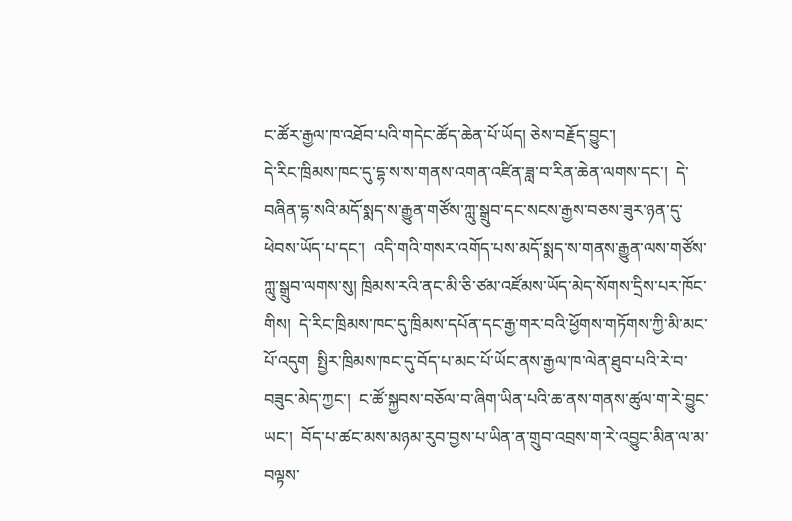ང་ཚོར་རྒྱལ་ཁ་འཐོབ་པའི་གདེང་ཚོད་ཆེན་པོ་ཡོད། ཅེས་བརྗོད་བྱུང་།
དེ་རིང་ཁྲིམས་ཁང་དུ་དྷ་ས་ས་གནས་འགན་འཛིན་ཟླ་བ་རིན་ཆེན་ལགས་དང་།  དེ་བཞིན་དྷ་སའི་མདོ་སྨད་ས་རྒྱུན་གཙོས་ཀླུ་སྒྲུབ་དང་སངས་རྒྱས་བཅས་ཟུར་ཉན་དུ་ཕེབས་ཡོད་པ་དང་།  འདི་གའི་གསར་འགོད་པས་མདོ་སྨད་ས་གནས་རྒྱུན་ལས་གཙོས་ཀླུ་སྒྲུབ་ལགས་སུ། ཁྲིམས་རའི་ནང་མི་ཅི་ཙམ་འཛོམས་ཡོད་མེད་སོགས་དྲིས་པར་ཁོང་གིས།  དེ་རིང་ཁྲིམས་ཁང་དུ་ཁྲིམས་དཔོན་དང་རྒྱ་གར་བའི་ཕྱོགས་གཏོགས་ཀྱི་མི་མང་པོ་འདུག  སྤྱིར་ཁྲིམས་ཁང་དུ་བོད་པ་མང་པོ་ཡོང་ནས་རྒྱལ་ཁ་ལེན་ཐུབ་པའི་རེ་བ་བཟུང་མེད་ཀྱང་།  ང་ཚོ་སྐྱབས་བཅོལ་བ་ཞིག་ཡིན་པའི་ཆ་ནས་གནས་ཚུལ་ག་རེ་བྱུང་ཡང་།  བོད་པ་ཚང་མས་མཉམ་རུབ་བྱས་པ་ཡིན་ན་གྲུབ་འབྲས་ག་རེ་འབྱུང་མིན་ལ་མ་བལྟས་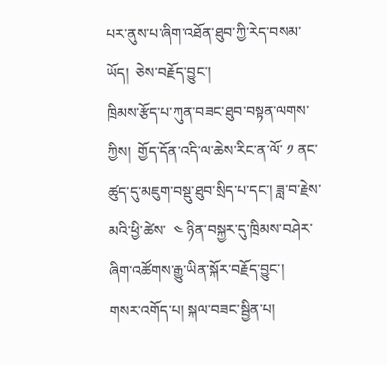པར་ནུས་པ་ཞིག་འཐོན་ཐུབ་ཀྱི་རེད་བསམ་ཡོད།  ཅེས་བརྗོད་བྱུང་།
ཁྲིམས་རྩོད་པ་ཀུན་བཟང་ཐུབ་བསྟན་ལགས་ཀྱིས།  གྱོད་དོན་འདི་ལ་ཆེས་རིང་ན་ལོ་ ༡ ནང་ཚུད་དུ་མཇུག་བསྡུ་ཐུབ་སྲིད་པ་དང་། ཟླ་བ་རྗེས་མའི་ཕྱི་ཚེས་  ༤ ཉིན་བསྐྱར་དུ་ཁྲིམས་བཤེར་ཞིག་འཚོགས་རྒྱུ་ཡིན་སྐོར་བརྗོད་བྱུང་།
གསར་འགོད་པ། སྐལ་བཟང་སྦྱིན་པ།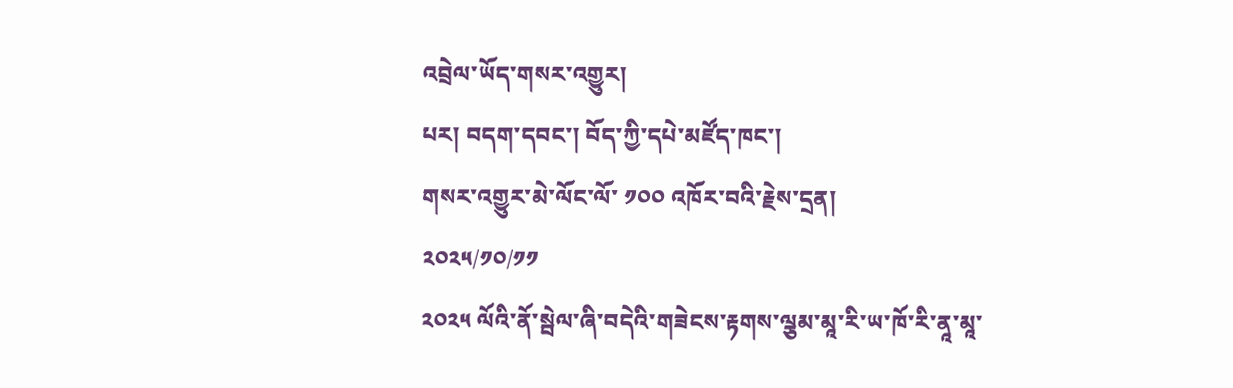འབྲེལ་ཡོད་གསར་འགྱུར།
པར། བདག་དབང་། བོད་ཀྱི་དཔེ་མཛོད་ཁང་།
གསར་འགྱུར་མེ་ལོང་ལོ་ ༡༠༠ འཁོར་བའི་རྗེས་དྲན།
༢༠༢༥/༡༠/༡༡
༢༠༢༥ ལོའི་ནོ་སྦེལ་ཞི་བདེའི་གཟེངས་རྟགས་ལྕམ་མཱ་རི་ཡ་ཁོ་རི་ནཱ་མཱ་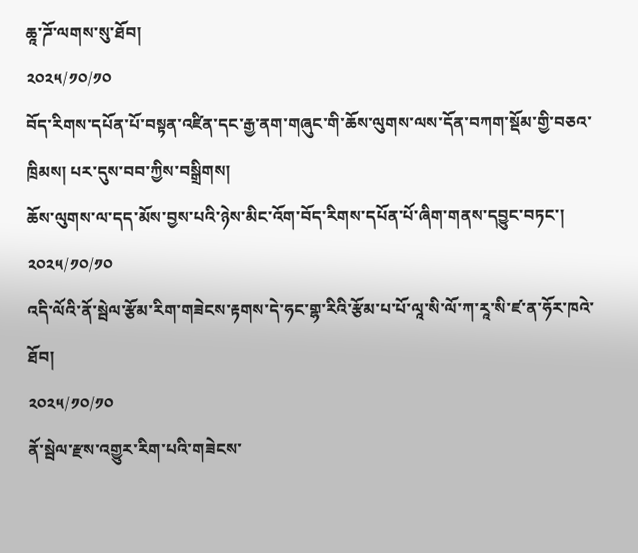ཆཱ་ཌོ་ལགས་སུ་ཐོབ།
༢༠༢༥/༡༠/༡༠
བོད་རིགས་དཔོན་པོ་བསྟན་འཛིན་དང་རྒྱ་ནག་གཞུང་གི་ཆོས་ལུགས་ལས་དོན་བཀག་སྡོམ་གྱི་བཅའ་ཁྲིམས། པར་དུས་བབ་ཀྱིས་བསྒྲིགས།
ཆོས་ལུགས་ལ་དད་མོས་བྱས་པའི་ཉེས་མིང་འོག་བོད་རིགས་དཔོན་པོ་ཞིག་གནས་དབྱུང་བཏང་།
༢༠༢༥/༡༠/༡༠
འདི་ལོའི་ནོ་སྦེལ་རྩོམ་རིག་གཟེངས་རྟགས་དེ་ཧང་གྷ་རིའི་རྩོམ་པ་པོ་ལཱ་སི་ལོ་ཀ་རཱ་སི་ཛ་ན་ཧོར་ཁའེ་ཐོབ།
༢༠༢༥/༡༠/༡༠
ནོ་སྦེལ་རྫས་འགྱུར་རིག་པའི་གཟེངས་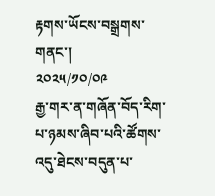རྟགས་ཡོངས་བསྒྲགས་གནང་།
༢༠༢༥/༡༠/༠༩
རྒྱ་གར་ན་གཞོན་བོད་རིག་པ་ཉམས་ཞིབ་པའི་ཚོགས་འདུ་ཐེངས་བདུན་པ་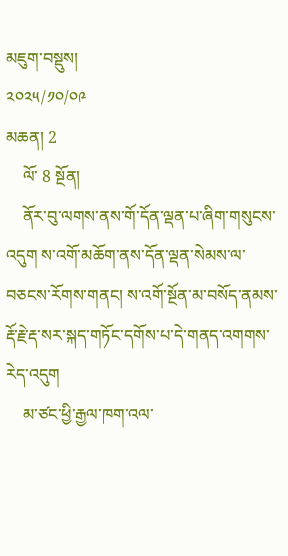མཇུག་བསྡུས།
༢༠༢༥/༡༠/༠༩
མཆན། 2
    ལོ་ 8 སྔོན།
    ནོར་བུ་ལགས་ནས་གོ་དོན་ལྡན་པ་ཞིག་གསུངས་འདུག ས་འགོ་མཆོག་ནས་དོན་ལྡན་སེམས་ལ་བཅངས་རོགས་གནང། ས་འགོ་སྔོན་མ་བསོད་ནམས་རྡོ་རྗེ་རྡ་སར་སྐད་གཏོང་དགོས་པ་དེ་གནད་འགགས་རེད་འདུག
    མ་ཙང་ཕྱི་རྒྱལ་ཁག་འལ་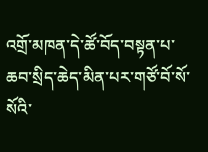འགྲོ་མཁན་དེ་ཚོ་བོད་བསྟན་པ་ཆབ་སྲིད་ཆེད་མིན་པར་གཙོ་བོ་སོ་སོའི་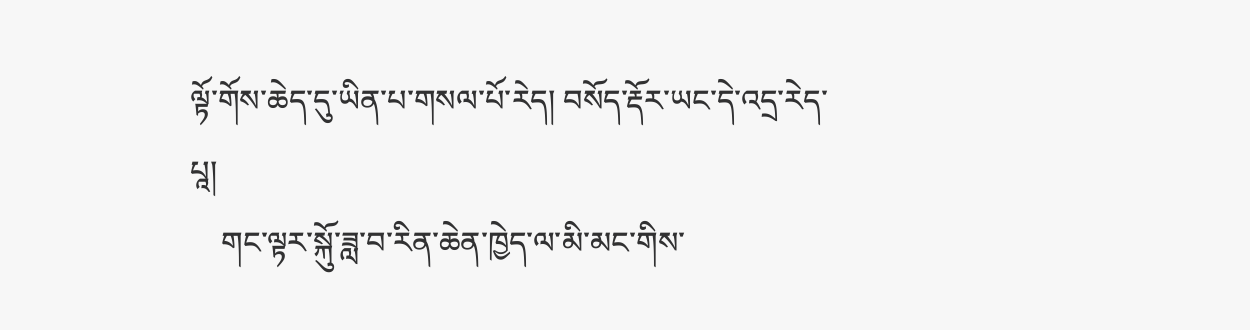ལྟོ་གོས་ཆེད་དུ་ཡིན་པ་གསལ་པོ་རེད། བསོད་རྡོར་ཡང་དེ་འདྲ་རེད་པཱ།
    གང་ལྟར་སྐོུ་ཟླ་བ་རིན་ཆེན་ཁྱེད་ལ་མི་མང་གིས་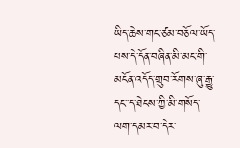ཡིད་ཆེས་གང་ཙམ་བཅོལ་ཡོད་པས་དེ་དོན་བཞིན་མི་མང་གི་མངོན་འདོད་གྲུབ་རོགས་ཞུ་རྒྱུ་དང་་ད་ཐེངས་ཀྱི་མི་གསོད་ལག་དམར་བ་དེར་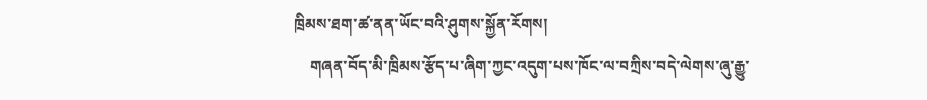ཁྲིམས་ཐག་ཚ་ནན་ཡོང་བའི་ཤུགས་སྐྱོན་རོགས།
    གཞན་བོད་མི་ཁྲིམས་རྩོད་པ་ཞིག་ཀྱང་འདུག་པས་ཁོང་ལ་བཀྲིས་བདེ་ལེགས་ཞུ་རྒྱུ་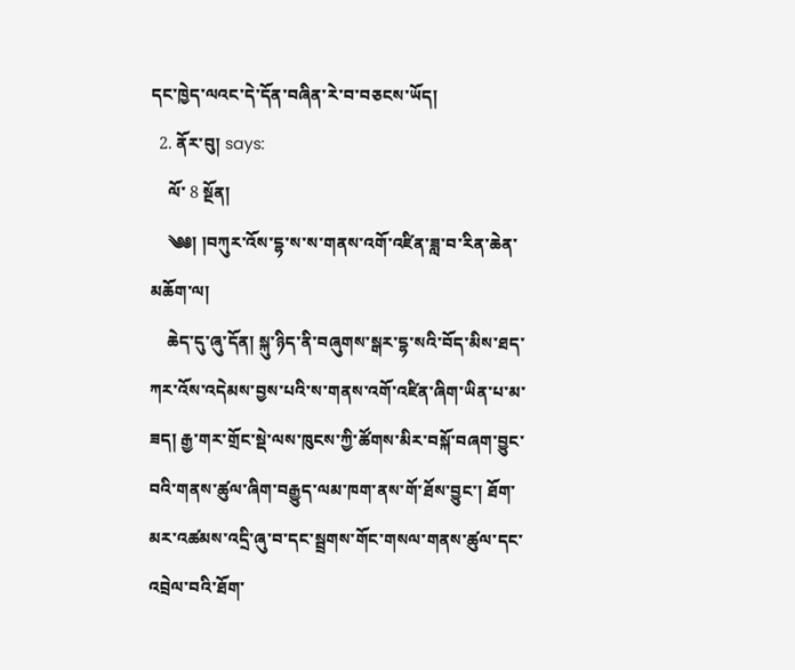དང་ཁྱེད་ལའང་དེ་དོན་བཞིན་རེ་བ་བཅངས་ཡོད།
  2. ནོར་བུ། says:
    ལོ་ 8 སྔོན།
    ༄༅། །བཀུར་འོས་དྷ་ས་ས་གནས་འགོ་འཛིན་ཟླ་བ་རིན་ཆེན་མཆོག་ལ།
    ཆེད་དུ་ཞུ་དོན། སྐུ་ཉིད་ནི་བཞུགས་སྒར་དྷ་སའི་བོད་མིས་ཐད་ཀར་འོས་འདེམས་བྱས་པའི་ས་གནས་འགོ་འཛིན་ཞིག་ཡིན་པ་མ་ཟད། རྒྱ་གར་གྲོང་སྡེ་ལས་ཁུངས་ཀྱི་ཚོགས་མིར་བསྐོ་བཞག་བྱུང་བའི་གནས་ཚུལ་ཞིག་བརྒྱུད་ལམ་ཁག་ནས་གོ་ཐོས་བྱུང་། ཐོག་མར་འཚམས་འདྲི་ཞུ་བ་དང་སྦྲགས་གོང་གསལ་གནས་ཚུལ་དང་འབྲེལ་བའི་ཐོག་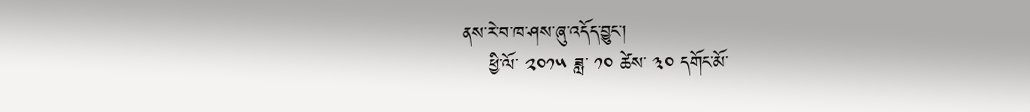ནས་རེ་བ་ཁ་ཤས་ཞུ་འདོད་བྱུང་།
    ཕྱི་ལོ་ ༢༠༡༥ ཟླ་ ༡༠ ཚེས་ ༣༠ དགོང་མོ་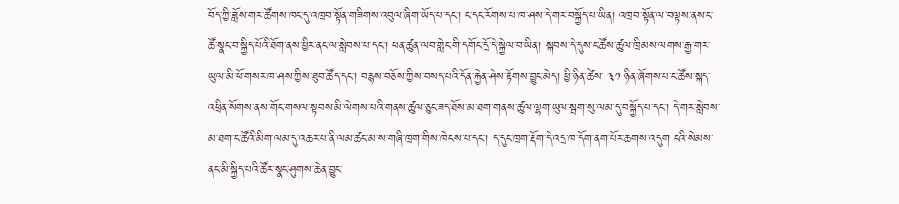བོད་ཀྱི་ཟློས་གར་ཚོགས་ཁང་དུ་འཁྲབ་སྟོན་གཟིགས་འབུལ་ཞིག་ཡོད་པ་དང་། ང་དང་རོགས་པ་ཁ་ཤས་དེ་གར་བསྐྱོད་པ་ཡིན། འཁྲབ་སྟོན་ལ་བལྟས་ནས་ང་ཚོ་སྣང་བ་སྐྱིད་པོའི་ཐོག་ནས་ཕྱིར་ནང་ལ་སླེབས་པ་དང་། ཕན་ཚུན་ལབ་གླེང་གི་དགོང་དྲོ་དེ་སྐྱེལ་བ་ཡིན། སྐབས་དེ་དུས་ང་ཚོས་ཚུལ་ཁྲིམས་ལགས་རྒྱ་གར་ཡུལ་མི་ཕོ་གསར་ཁ་ཤས་ཀྱིས་ཐུབ་ཚོད་དང་། བརྙས་བཅོས་ཀྱིས་བསད་པའི་དོན་རྐྱེན་ཤེས་རྟོགས་བྱུང་མེད། ཕྱི་ཉིན་ཚེས་ ༣༡ ཉིན་ཞོགས་པ་ང་ཚོས་སྐད་འཕྲིན་སོགས་ནས་གོང་གསལ་སྟབས་མི་ལེགས་པའི་གནས་ཚུལ་ཅུང་ཟད་ཐོས་མ་ཐག་གནས་ཚུལ་ལྷག་ཡུལ་སྦག་སུ་ལམ་དུ་བསྐྱོད་པ་དང་། དེ་གར་སླེབས་མ་ཐག་ང་ཚོའི་མིག་ལམ་དུ་འཆར་པ་ནི་ལམ་ཚང་མ་ས་གཞི་ཁྲག་གིས་ཁེངས་པ་དང་། ད་དུང་ཁྲག་རྡོག་དེ་འདྲ་ཁ་དོག་ནག་པོར་ཆགས་འདུག ངའི་སེམས་ནང་མི་སྐྱིད་པའི་ཚོར་སྣང་ཤུགས་ཆེན་བྱུང་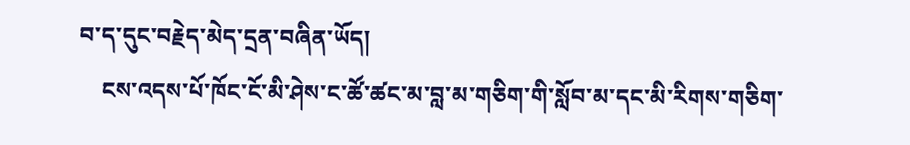བ་ད་དུང་བརྗེད་མེད་དྲན་བཞིན་ཡོད།
    ངས་འདས་པོ་ཁོང་ངོ་མི་ཤེས་ང་ཚོ་ཚང་མ་བླ་མ་གཅིག་གི་སློབ་མ་དང་མི་རིགས་གཅིག་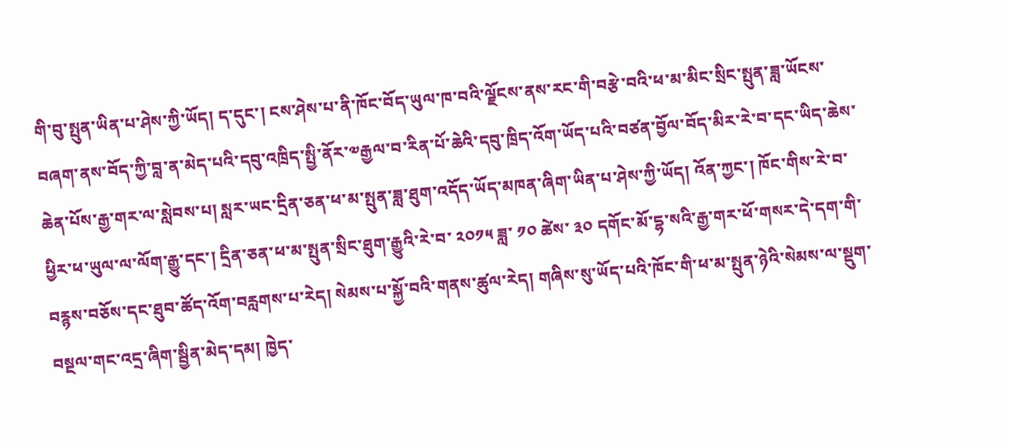གི་བུ་སྤུན་ཡིན་པ་ཤེས་ཀྱི་ཡོད། ད་དུང་། ངས་ཤེས་པ་ནི་ཁོང་བོད་ཡུལ་ཁ་བའི་ལྗོངས་ནས་རང་གི་བརྩེ་བའི་ཕ་མ་མིང་སྲིང་སྤུན་ཟླ་ཡོངས་བཞག་ནས་བོད་ཀྱི་བླ་ན་མེད་པའི་དབུ་འཁྲིད་སྤྱི་ནོར་༧རྒྱལ་བ་རིན་པོ་ཆེའི་དབུ་ཁྲིད་འོག་ཡོད་པའི་བཙན་བྱོལ་བོད་མིར་རེ་བ་དང་ཡིད་ཆེས་ཆེན་པོས་རྒྱ་གར་ལ་སླེབས་པ། སླར་ཡང་དྲིན་ཅན་ཕ་མ་སྤུན་ཟླ་ཐུག་འདོད་ཡོད་མཁན་ཞིག་ཡིན་པ་ཤེས་ཀྱི་ཡོད། འོན་ཀྱང་། ཁོང་གིས་རེ་བ་ཕྱིར་ཕ་ཡུལ་ལ་ལོག་རྒྱུ་དང་། དྲིན་ཅན་ཕ་མ་སྤུན་སྲིང་ཐུག་རྒྱུའི་རེ་བ་ ༢༠༡༥ ཟླ་ ༡༠ ཚེས་ ༣༠ དགོང་མོ་དྷ་སའི་རྒྱ་གར་ཕོ་གསར་དེ་དག་གི་བརྙས་བཅོས་དང་ཐུབ་ཚོད་འོག་བརླགས་པ་རེད། སེམས་པ་སྐྱོ་བའི་གནས་ཚུལ་རེད། གཞིས་སུ་ཡོད་པའི་ཁོང་གི་ཕ་མ་སྤུན་ཉེའི་སེམས་ལ་སྡུག་བསྔལ་གང་འདྲ་ཞིག་སྦྱིན་མེད་དམ། ཁྱེད་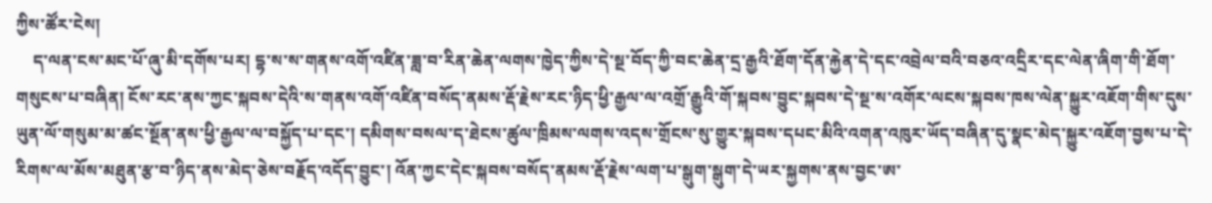ཀྱིས་ཚོར་ངེས།
    ད་ལན་ངས་མང་པོ་ཞུ་མི་དགོས་པར། དྷ་ས་ས་གནས་འགོ་འཛིན་ཟླ་བ་རིན་ཆེན་ལགས་ཁྱེད་ཀྱིས་དེ་སྔ་བོད་ཀྱི་བང་ཆེན་དྲ་རྒྱའི་ཐོག་དོན་རྐྱེན་དེ་དང་འབྲེལ་བའི་བཅའ་འདྲིར་དང་ལེན་ཞིག་གི་ཐོག་གསུངས་པ་བཞིན། ངོས་རང་ནས་ཀྱང་སྐབས་དེའི་ས་གནས་འགོ་འཛིན་བསོད་ནམས་རྡོ་རྗེས་རང་ཉིད་ཕྱི་རྒྱལ་ལ་འགྲོ་རྒྱུའི་གོ་སྐབས་བྱུང་སྐབས་དེ་སྔ་ས་འགོར་ལངས་སྐབས་ཁས་ལེན་སྐྱུར་འཇོག་གིས་དུས་ཡུན་ལོ་གསུམ་མ་ཚང་སྔོན་ནས་ཕྱི་རྒྱལ་ལ་བསྐྱོད་པ་དང་། དམིགས་བསལ་ད་ཐེངས་ཚུལ་ཁྲིམས་ལགས་འདས་གྲོངས་སུ་གྱུར་སྐབས་དཔང་མིའི་འགན་འཁུར་ཡོད་བཞིན་དུ་སྣང་མེད་སྐྱུར་འཇོག་བྱས་པ་དེ་རིགས་ལ་མོས་མཐུན་རྩ་བ་ཉིད་ནས་མེད་ཅེས་བརྗོད་འདོད་བྱུང་། འོན་ཀྱང་དེང་སྐབས་བསོད་ནམས་རྡོ་རྗེས་ལག་པ་སྒུག་སྒུག་དེ་ཡར་སྐྱགས་ནས་བྱང་ཨ་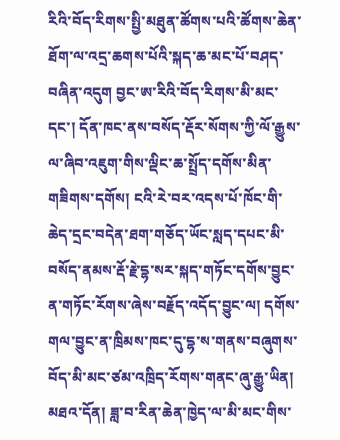རིའི་བོད་རིགས་སྤྱི་མཐུན་ཚོགས་པའི་ཚོགས་ཆེན་ཐོག་ལ་འདྲ་ཆགས་པོའི་སྐད་ཆ་མང་པོ་བཤད་བཞིན་འདུག བྱང་ཨ་རིའི་བོད་རིགས་མི་མང་དང་། དོན་ཁང་ནས་བསོད་རྡོར་སོགས་ཀྱི་ལོ་རྒྱུས་ལ་ཞིབ་འཇུག་གིས་ལྡིང་ཆ་སྤྲོད་དགོས་མིན་གཟིགས་དགོས། ངའི་རེ་བར་འདས་པོ་ཁོང་གི་ཆེད་དྲང་བདེན་ཐག་གཅོད་ཡོང་སླད་དཔང་མི་བསོད་ནམས་རྡོ་རྗེ་དྷ་སར་སྐད་གཏོང་དགོས་བྱུང་ན་གཏོང་རོགས་ཞེས་བརྗོད་འདོད་བྱུང་ལ། དགོས་གལ་བྱུང་ན་ཁྲིམས་ཁང་དུ་དྷ་ས་གནས་བཞུགས་བོད་མི་མང་ཙམ་འཁྲིད་རོགས་གནང་ཞུ་རྒྱུ་ཡིན། མཐའ་དོན། ཟླ་བ་རིན་ཆེན་ཁྱེད་ལ་མི་མང་གིས་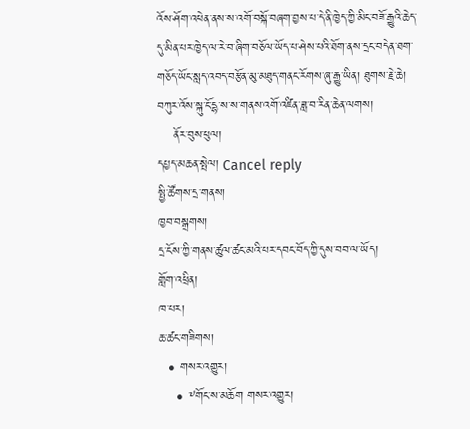འོས་ཤོག་འཕེན་ནས་ས་འགོ་བསྐོ་བཞག་བྱས་པ་དེ་ནི་ཁྱེད་ཀྱི་མིང་བཟོ་རྒྱུའི་ཆེད་དུ་མིན་པར་ཁྱེད་ལ་རེ་བ་ཞིག་བཅོལ་ཡོད་པ་ཤེས་པའི་ཐོག་ནས་དྲང་བདེན་ཐག་གཅོད་ཡོང་སླད་འབད་བརྩོན་མུ་མཐུད་གནང་རོགས་ཞུ་རྒྱུ་ཡིན། ཐུགས་རྗེ་ཆེ། བཀུར་འོས་སྐུ་ངོ་དྷ་ས་ས་གནས་འགོ་འཛིན་ཟླ་བ་རིན་ཆེན་ལགས།
    ནོར་བུས་ཕུལ།
དཔྱད་མཆན་སྤེལ། Cancel reply
སྤྱི་ཚོགས་དྲ་གནས།
ཁྱབ་བསྒྲགས།
དྲ་ངོས་ཀྱི་གནས་ཚུལ་ཚང་མའི་པར་དབང་བོད་ཀྱི་དུས་བབ་ལ་ཡོད།
གློག་འཕྲིན།
ཁ་པར།
ཆ་ཚང་གཟིགས།
  • གསར་འགྱུར།
    • ༸གོང་ས་མཆོག གསར་འགྱུར།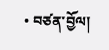• བཙན་བྱོལ།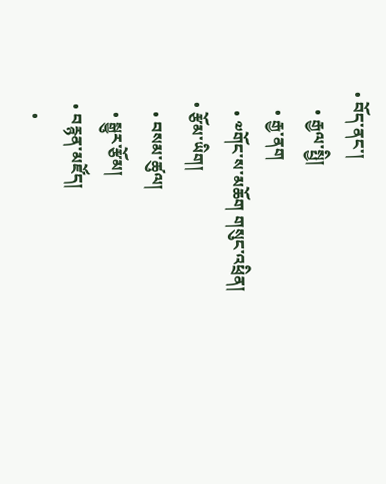• བོད་ནང་།
    • རྒྱལ་སྤྱི།
    • རྒྱ་ནག
    • ༧གོང་ས་མཆོག གསུང་འཕྲིན།
  • རྩོམ་ཡིག།
    • བསམ་ཚུལ།
    • སྒྱུར་རྩོམ།
  • བརྙན་མཛོད།
    •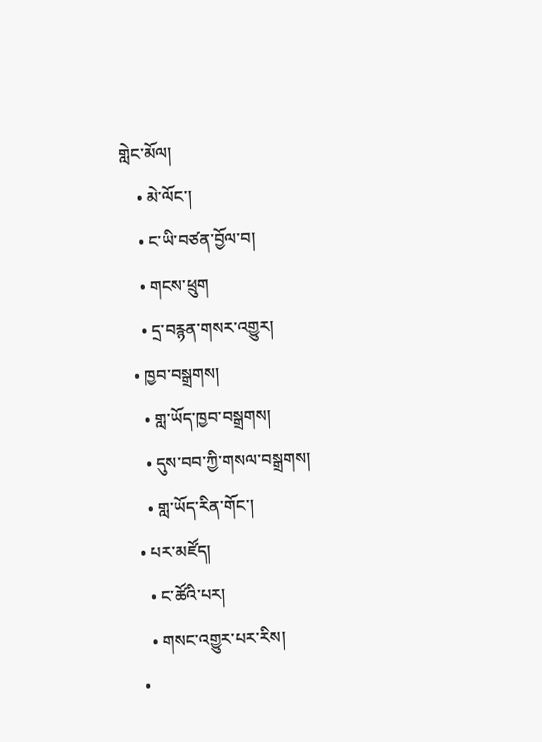གླེང་མོལ།
    • མེ་ལོང་།
    • ང་ཡི་བཙན་བྱོལ་བ།
    • གངས་ཕྲུག
    • དྲ་བརྙན་གསར་འགྱུར།
  • ཁྱབ་བསྒྲགས།
    • གླ་ཡོད་ཁྱབ་བསྒྲགས།
    • དུས་བབ་ཀྱི་གསལ་བསྒྲགས།
    • གླ་ཡོད་རིན་གོང་།
  • པར་མཛོད།
    • ང་ཚོའི་པར།
    • གསང་འགྱུར་པར་རིས།
  •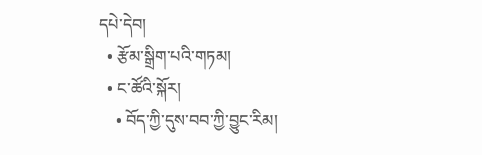དཔེ་དེབ།
  • རྩོམ་སྒྲིག་པའི་གཏམ།
  • ང་ཚོའི་སྐོར།
    • བོད་ཀྱི་དུས་བབ་ཀྱི་བྱུང་རིམ།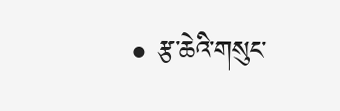• རྩ་ཆེའི་གསུང་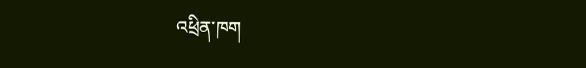འཕྲིན་ཁག